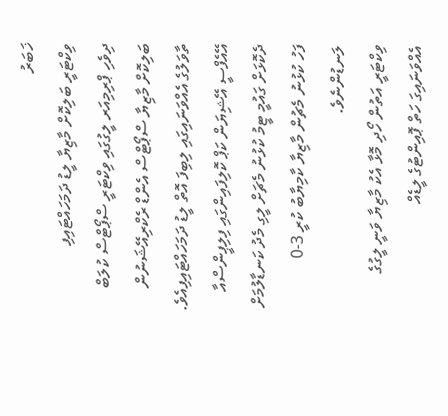ޚަބަރު
ވިކްޓަރީ ބަލިކޮށް މާޒިޔާ ލީޑު ދަމަހައްޓައިފި
ދިވެހި ޕްރިމިއަރ ލީގުގައި ވިކްޓަރީ ސްޕޯޓްސް ކުލަބް ބަލިކޮށް މާޒިޔާ ސްޕޯޓްސް އެންޑް ރެކްރިއޭޝަނުން ތާވަލުގެ އެއްވަނައިގައި ލިބިފަ އޮތް ލީޑު ދަމަހައްޓައިފިއެވެ. އޭއެފްސީ އޭޝިޔަން ކަޕް ކޮލިފައިންގައި ފިލިޕީންސްއާ ދެކޮޅަށް ގައުމީ ޓީމު ކުޅުނު މެޗަށް ލީގި މެދު ކަނޑާލުމަށް ފަހު ކުޅުނު މެޗުން މާޒިޔާ ކާމިޔާބު ކުރީ 3-0 ލަނޑުންނެވެ.
ވިކްޓަރީ އަތުން ހޯދި މޮޅާ އެކު މާޒިޔާ ވަނީ ލީގުގެ އެއްވަނައިގަ ހަތް ޕޮއިންޓުގެ ލީޑެއް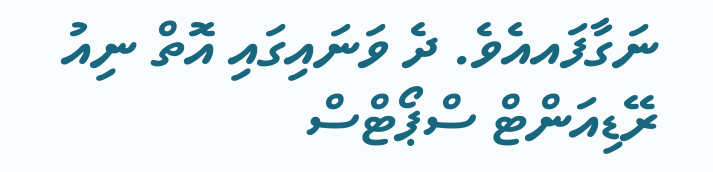ނަގާފައއެވެ. ދެ ވަނައިގައި އޮތް ނިއު ރޭޑިއަންޓް ސްޕޯޓްސް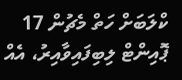ކްލަބަށް ހަތް މެޗުން 17 ޕޮއިންޓް ލިބިފައިވާއިރު، އެއް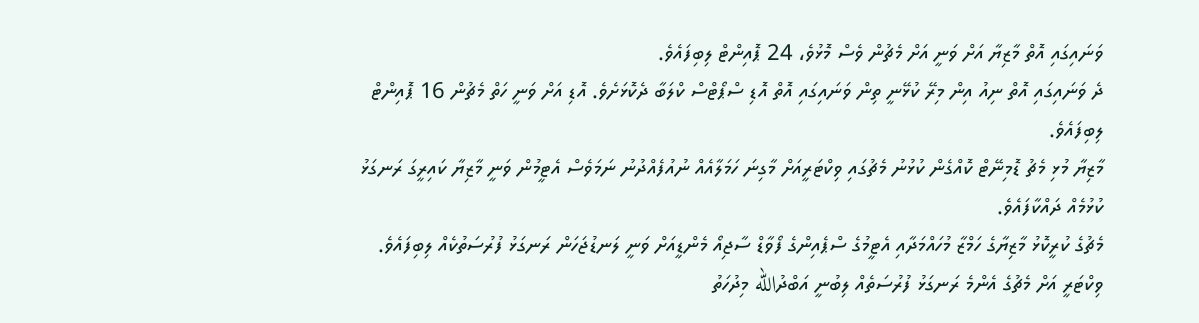ވަނައިގައި އޮތް މާޒިޔާ އަށް ވަނީ އަށް މެޗުން ވެސް މޮޅުވެ، 24 ޕޮއިންޓް ލިބިފައެވެ.
ދެ ވަނައިގައި އޮތް ނިއު އިން މިރޭ ކުޅޭނީ ތިން ވަނައިގައި އޮތް އޮޑި ސްޕޯޓްސް ކްލަބާ ދެކޮޅަށެވެ. އޮޑި އަށް ވަނީ ހަތް މެޗުން 16 ޕޮއިންޓް ލިބިފައެވެ.
މާޒިޔާ މުޅި މެޗު ޑޮމިނޭޓް ކޮއްގެން ކުޅުނު މެޗުގައި ވިކްޓަރީއަށް މާގިނަ ހަމަލާއެއް ނުއުފެއްދުނު ނަމަވެސް އެޓީމުން ވަނީ މާޒިޔާ ކައިރީގަ ރަނގަޅު ކުޅުމެއް ދައްކާފައެވެ.
މެޗުގެ ކުރީކޮޅު މާޒިޔާގެ ހަމްޒާ މުހައްމަދާއި އެޓީމުގެ ސްޕެއިންގެ ފޯވާޑް ސާޖިއޯ މެންޑީއަށް ވަނީ ލަނޑުޖަހަން ރަނގަޅު ފުރުސަތުކެއް ލިބިފައެވެ.
ވިކްޓަރީ އަށް މެޗުގެ އެންމެ ރަނގަޅު ފުރުސަތެއް ލިބުނީ އަބްދުالله މިދުހަތު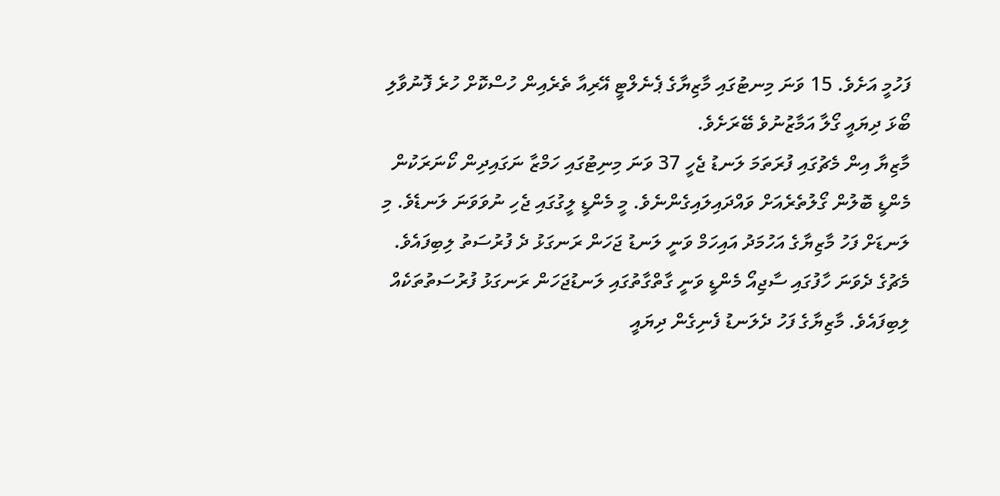ފަހުމީ އަށެވެ. 15 ވަނަ މިނޓުގައި މާޒިޔާގެ ޕެނެލްޓީ އޭރިއާ ތެރެއިން ހުސްކޮށް ހުރެ ފޮނުވާލި ބޯޅަ ދިޔައީ ގޯލާ އަމާޒުނުވެ ބޭރަށެވެ.
މާޒިޔާ އިން މެޗުގައި ފުރަތަމަ ލަނޑު ޖެހީ 37 ވަނަ މިނިޓުގައި ހަމްޒާ ނަގައިދިން ކޯނަރަކުން މެންޑީ ބޮލުން ގޯލުތެރެއަށް ވައްދައިލައިގެންނެވެ. މީ މެންޑީ ލީގުގައި ޖެހި ނުވަވަނަ ލަނޑެވެ. މި ލަނޑަށް ފަހު މާޒިޔާގެ އަހުމަދު އައިހަމް ވަނީ ލަނޑު ޖަހަން ރަނގަޅު ދެ ފުރުސަތު ލިބިފައެވެ.
މެޗުގެ ދެވަނަ ހާފުގައި ސާޖިއޯ މެންޑީ ވަނީ ގާތްގާތުގައި ލަނޑުޖަހަން ރަނގަޅު ފުރުސަތުތަކެއް ލިބިފައެވެ. މާޒިޔާގެ ފަހު ދެލަނޑު ފެނިގެން ދިޔައީ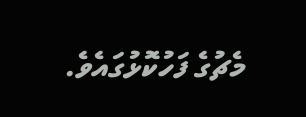މެޗުގެ ފަހުކޮޅުގައެވެ.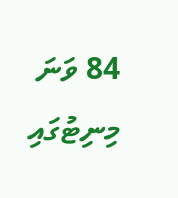84 ވަނަ މިނިޓުގައި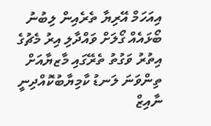އިއަހަމް އޭރިޔާ ތެރެއިން ލިބުނު ބޯޅައެއް ގޯލަށް ވައްދާލި އިރު މެޗުގެ އިތުރު ވަގުތު ތެރޭގައި މާޒޔާއަށް ތިންވަނަ ލަނޑު ކާމިޔާބުކޮއްދިނީ ނާއިޒް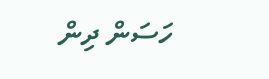ހަސަން ދިން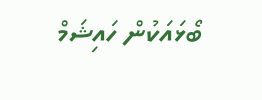ބޯޅައަކުން ހައިޝަމް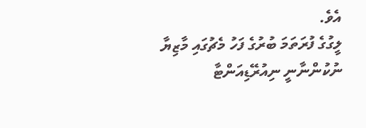އެވެ.
ލީގުގެ ފުރަތަމަ ބުރުގެ ފަހު މެޗުގައި މާޒިޔާ ނުކުންނާނީ ނިއުރޭޑިއަންޓާ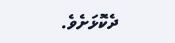ދެކޮޅަށެވެ.